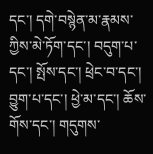དང་། དགེ་བསྙེན་མ་རྣམས་ཀྱིས་མེ་ཏོག་དང་། བདུག་པ་དང་། སྤོས་དང་། ཕྲེང་བ་དང་། བྱུག་པ་དང་། ཕྱེ་མ་དང་། ཆོས་གོས་དང་། གདུགས་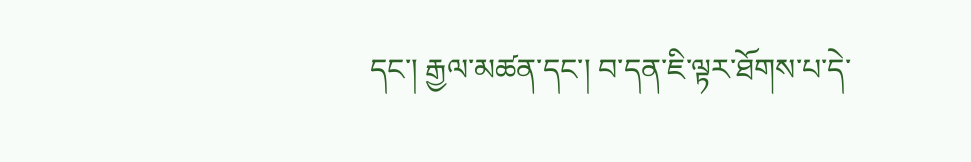དང་། རྒྱལ་མཚན་དང་། བ་དན་ཇི་ལྟར་ཐོགས་པ་དེ་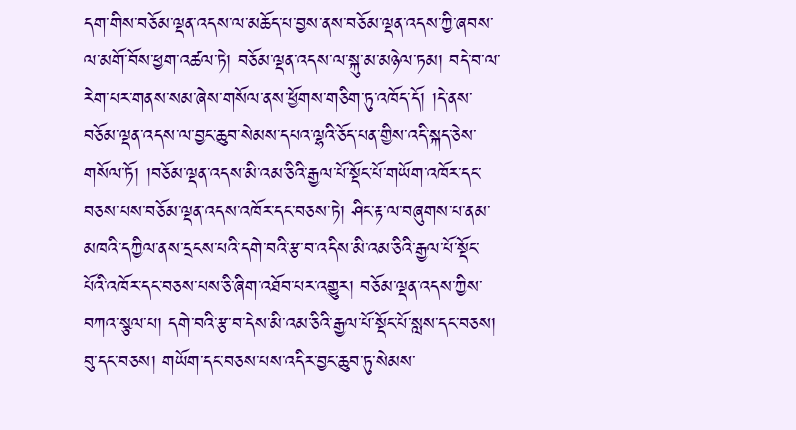དག་གིས་བཅོམ་ལྡན་འདས་ལ་མཆོད་པ་བྱས་ནས་བཅོམ་ལྡན་འདས་ཀྱི་ཞབས་ལ་མགོ་བོས་ཕྱག་འཚལ་ཏེ། བཅོམ་ལྡན་འདས་ལ་སྐུ་མ་མཉེལ་ཏམ། བདེ་བ་ལ་རེག་པར་གནས་སམ་ཞེས་གསོལ་ནས་ཕྱོགས་གཅིག་ཏུ་འཁོད་དོ། །དེ་ནས་བཅོམ་ལྡན་འདས་ལ་བྱང་ཆུབ་སེམས་དཔའ་ལྷའི་ཅོད་པན་གྱིས་འདི་སྐད་ཅེས་གསོལ་ཏོ། །བཅོམ་ལྡན་འདས་མི་འམ་ཅིའི་རྒྱལ་པོ་སྡོང་པོ་གཡོག་འཁོར་དང་བཅས་པས་བཅོམ་ལྡན་འདས་འཁོར་དང་བཅས་ཏེ། ཤིང་རྟ་ལ་བཞུགས་པ་ནམ་མཁའི་དཀྱིལ་ནས་དྲངས་པའི་དགེ་བའི་རྩ་བ་འདིས་མི་འམ་ཅིའི་རྒྱལ་པོ་སྡོང་པོའི་འཁོར་དང་བཅས་པས་ཅི་ཞིག་འཐོབ་པར་འགྱུར། བཅོམ་ལྡན་འདས་ཀྱིས་བཀའ་སྩལ་པ། དགེ་བའི་རྩ་བ་དེས་མི་འམ་ཅིའི་རྒྱལ་པོ་སྡོང་པོ་སླས་དང་བཅས། བུ་དང་བཅས། གཡོག་དང་བཅས་པས་འདིར་བྱང་ཆུབ་ཏུ་སེམས་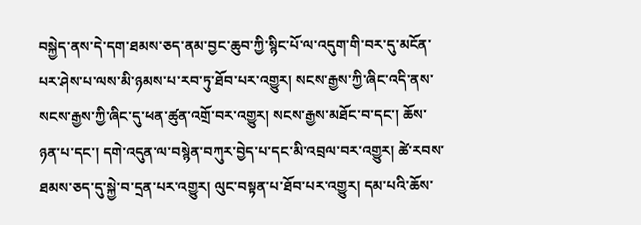བསྐྱེད་ནས་དེ་དག་ཐམས་ཅད་ནམ་བྱང་ཆུབ་ཀྱི་སྙིང་པོ་ལ་འདུག་གི་བར་དུ་མངོན་པར་ཤེས་པ་ལས་མི་ཉམས་པ་རབ་ཏུ་ཐོབ་པར་འགྱུར། སངས་རྒྱས་ཀྱི་ཞིང་འདི་ནས་སངས་རྒྱས་ཀྱི་ཞིང་དུ་ཕན་ཚུན་འགྲོ་བར་འགྱུར། སངས་རྒྱས་མཐོང་བ་དང་། ཆོས་ཉན་པ་དང་། དགེ་འདུན་ལ་བསྙེན་བཀུར་བྱེད་པ་དང་མི་འབྲལ་བར་འགྱུར། ཚེ་རབས་ཐམས་ཅད་དུ་སྐྱེ་བ་དྲན་པར་འགྱུར། ལུང་བསྟན་པ་ཐོབ་པར་འགྱུར། དམ་པའི་ཆོས་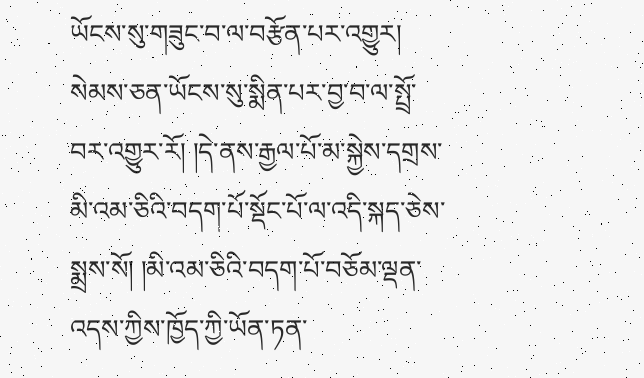ཡོངས་སུ་གཟུང་བ་ལ་བརྩོན་པར་འགྱུར། སེམས་ཅན་ཡོངས་སུ་སྨིན་པར་བྱ་བ་ལ་སྤྲོ་བར་འགྱུར་རོ། །དེ་ནས་རྒྱལ་པོ་མ་སྐྱེས་དགྲས་མི་འམ་ཅིའི་བདག་པོ་སྡོང་པོ་ལ་འདི་སྐད་ཅེས་སྨྲས་སོ། །མི་འམ་ཅིའི་བདག་པོ་བཅོམ་ལྡན་འདས་ཀྱིས་ཁྱོད་ཀྱི་ཡོན་ཏན་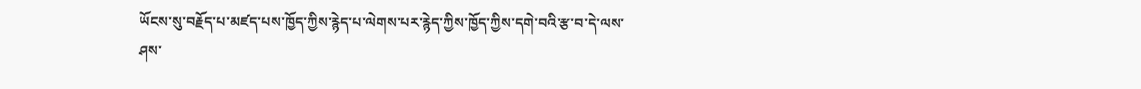ཡོངས་སུ་བརྗོད་པ་མཛད་པས་ཁྱོད་ཀྱིས་རྙེད་པ་ལེགས་པར་རྙེད་ཀྱིས་ཁྱོད་ཀྱིས་དགེ་བའི་རྩ་བ་དེ་ལས་ཤས་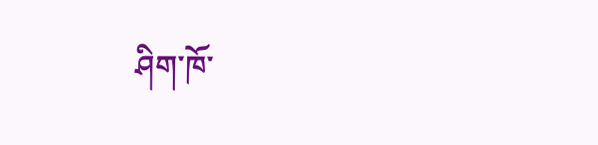ཤིག་ཁོ་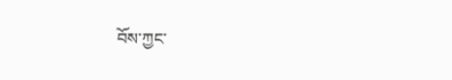བོས་ཀྱང་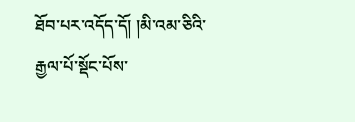ཐོབ་པར་འདོད་དོ། །མི་འམ་ཅིའི་རྒྱལ་པོ་སྡོང་པོས་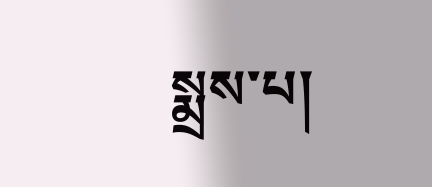སྨྲས་པ།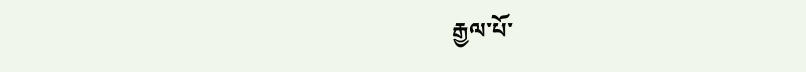རྒྱལ་པོ་